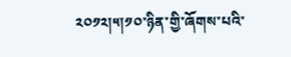༢༠༡༢།༥།༡༠་ཉིན་གྱི་ཞོགས་པའི་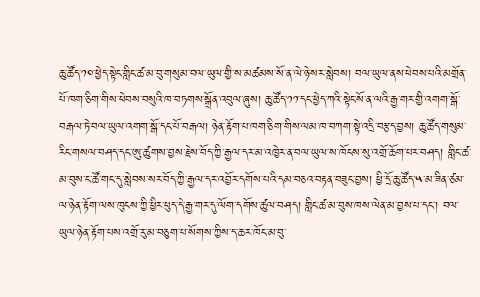ཆུ་ཚོད་༡༠་ཕྱེད་སྟེང་གླིང་ཚ་མ་བུ་གསུམ་བལ་ཡུལ་གྱི་ས་མཚམས་སོ་ན་ལེ་ཉེ་སར་སླེབས། བལ་ཡུལ་ནས་ཕེབས་པའི་མགྲོན་པོ་ཁག་ཅིག་གིས་ཕེབས་བསུའི་ཁ་བཏགས་སྒྲོན་འབུལ་ཞུས། ཆུ་ཚོད་༡༡་དང་ཕྱེད་ཀའི་སྟེང་སོ་ན་ལའི་རྒྱ་གར་གྱི་འགག་སྒོ་བརྒལ་ཏེ་བལ་ཡུལ་འགག་སྒོ་དང་པོ་བརྒལ། ཉེན་རྟོག་པ་ཁག་ཅིག་གིས་ལམ་ཁ་བཀག་སྟེ་འདྲི་བརྩད་བྱས། ཆུ་ཚོད་གསུམ་རིང་གསལ་བཤད་དང་ཨུ་ཚུགས་བྱས་རྗེས་བོད་ཀྱི་རྒྱལ་དར་མ་འཁྱེར་ན་བལ་ཡུལ་ས་ཁོངས་སུ་འགྲོ་ཆོག་པར་བཤད། གླིང་ཚ་མ་བུས་ང་ཚོ་གང་དུ་སླེབས་སར་བོད་ཀྱི་རྒྱལ་དར་འབྱོར་དགོས་པའི་དམ་བཅའ་བརྟན་བཟུང་བྱས། ཕྱི་དྲོ་ཆུ་ཚོད་༥་མ་ཟིན་ཙམ་ལ་ཉེན་རྟོག་ལས་ཁུངས་ཀྱི་ཕྱིར་ཕུད་དེ་རྒྱ་གར་དུ་ལོག་དགོས་ཚུལ་བཤད། གླིང་ཚ་མ་བུས་ཁས་ལེན་མ་བྱས་པ་དང་། བལ་ཡུལ་ཉེན་རྟོག་པས་འགྲོ་རུ་མ་བཅུག་པ་སོགས་ཀྱིས་ད་ཆར་ཁོང་མ་བུ་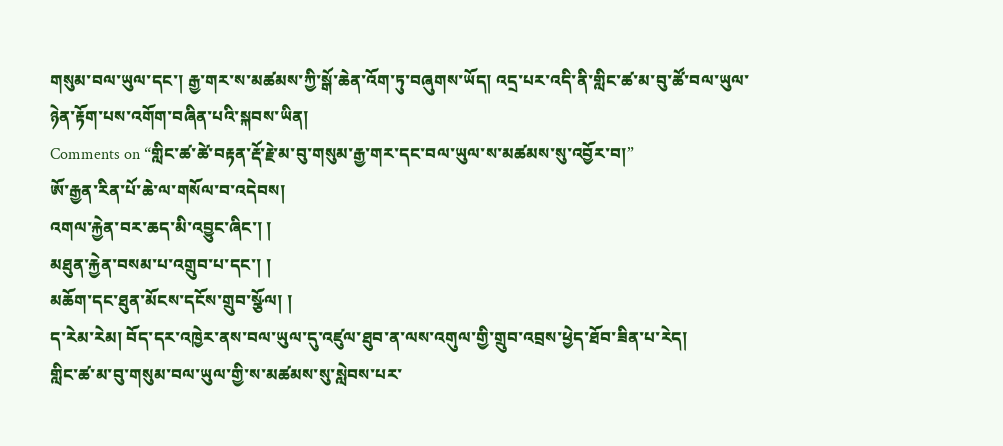གསུམ་བལ་ཡུལ་དང་། རྒྱ་གར་ས་མཚམས་ཀྱི་སྒོ་ཆེན་འོག་ཏུ་བཞུགས་ཡོད། འདྲ་པར་འདི་ནི་གླིང་ཚ་མ་བུ་ཚོ་བལ་ཡུལ་ཉེན་རྟོག་པས་འགོག་བཞིན་པའི་སྐབས་ཡིན།
Comments on “གླིང་ཚ་ཚེ་བརྟན་རྡོ་རྗེ་མ་བུ་གསུམ་རྒྱ་གར་དང་བལ་ཡུལ་ས་མཚམས་སུ་འབྱོར་བ།”
ཨོ་རྒྱན་རིན་པོ་ཆེ་ལ་གསོལ་བ་འདེབས།
འགལ་རྐྱེན་བར་ཆད་མི་འབྱུང་ཞིང་། །
མཐུན་རྐྱེན་བསམ་པ་འགྲུབ་པ་དང་། །
མཆོག་དང་ཐུན་མོངས་དངོས་གྲུབ་སྩོལ། །
ད་རེམ་རེམ། བོད་དར་འཁྱེར་ནས་བལ་ཡུལ་དུ་འཛུལ་ཐུབ་ན་ལས་འགུལ་གྱི་གྲུབ་འབྲས་ཕྱེད་ཐོབ་ཟིན་པ་རེད།
གླིང་ཚ་མ་བུ་གསུམ་བལ་ཡུལ་གྱི་ས་མཚམས་སུ་སླེབས་པར་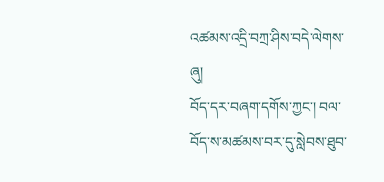འཚམས་འདྲི་བཀྲ་ཤིས་བདེ་ལེགས་ཞུ།
བོད་དར་བཞག་དགོས་ཀྱང་། བལ་བོད་ས་མཚམས་བར་དུ་སླེབས་ཐུབ་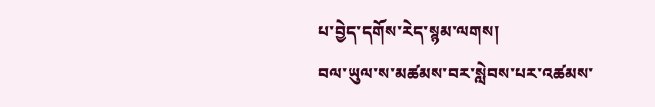པ་བྱེད་དགོས་རེད་སྙམ་ལགས།
བལ་ཡུལ་ས་མཚམས་བར་སླེབས་པར་འཚམས་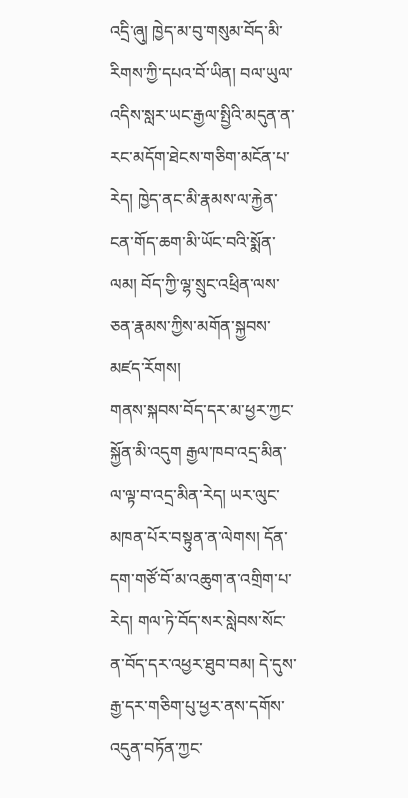འདྲི་ཞུ། ཁྱེད་མ་བུ་གསུམ་བོད་མི་རིགས་ཀྱི་དཔའ་བོ་ཡིན། བལ་ཡུལ་འདིས་སླར་ཡང་རྒྱལ་སྤྱིའི་མདུན་ན་རང་མདོག་ཐེངས་གཅིག་མངོན་པ་རེད། ཁྱེད་ནང་མི་རྣམས་ལ་རྐྱེན་ངན་གོད་ཆག་མི་ཡོང་བའི་སྨོན་ལམ། བོད་ཀྱི་ལྷ་སྲུང་འཕྲིན་ལས་ཅན་རྣམས་ཀྱིས་མགོན་སྐྱབས་མཛད་རོགས།
གནས་སྐབས་བོད་དར་མ་ཕྱར་ཀྱང་སྐྱོན་མི་འདུག རྒྱལ་ཁབ་འདྲ་མིན་ལ་ལྟ་བ་འདྲ་མིན་རེད། ཡར་ལུང་མཁན་པོར་བསྟུན་ན་ལེགས། དོན་དག་གཙོ་བོ་མ་འཆུག་ན་འགྲིག་པ་རེད། གལ་ཏེ་བོད་སར་སླེབས་སོང་ན་བོད་དར་འཕྱར་ཐུབ་བམ། དེ་དུས་རྒྱ་དར་གཅིག་པུ་ཕྱར་ནས་དགོས་འདུན་བཏོན་ཀྱང་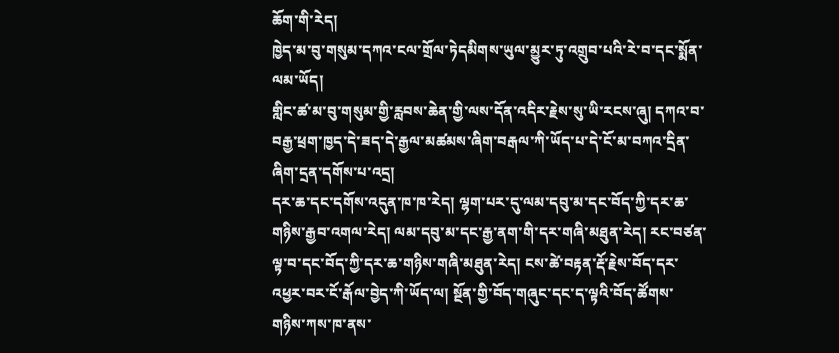ཆོག་གི་རེད།
ཁྱེད་མ་བུ་གསུམ་དཀའ་ངལ་གྲོལ་ཏེདམིགས་ཡུལ་མྱུར་ཏུ་འགྲུབ་པའི་རེ་བ་དང་སྨོན་ལམ་ཡོད།
གླིང་ཚ་མ་བུ་གསུམ་གྱི་རླབས་ཆེན་གྱི་ལས་དོན་འདིར་རྗེས་སུ་ཡི་རངས་ཞུ། དཀའ་བ་བརྒྱ་ཕྲག་ཁྱད་དེ་ཟད་དེ་རྒྱལ་མཚམས་ཞིག་བརྒལ་ཀི་ཡོད་པ་དེ་ངོ་མ་བཀའ་དྲིན་ཞིག་དྲན་དགོས་པ་འདྲ།
དར་ཆ་དང་དགོས་འདུན་ཁ་ཁ་རེད། ལྷག་པར་དུ་ལམ་དབུ་མ་དང་བོད་ཀྱི་དར་ཆ་གཉིས་རྒྱབ་འགལ་རེད། ལམ་དབུ་མ་དང་རྒྱ་ནག་གི་དར་གཞི་མཐུན་རེད། རང་བཙན་ལྟ་བ་དང་བོད་ཀྱི་དར་ཆ་གཉིས་གཞི་མཐུན་རེད། ངས་ཚེ་བརྟན་རྡོ་རྗེས་བོད་དར་འཕྱར་བར་ངོ་རྒོལ་བྱེད་ཀི་ཡོད་ལ། སྔོན་གྱི་བོད་གཞུང་དང་ད་ལྟའི་བོད་ཚོགས་གཉིས་ཀས་ཁ་ནས་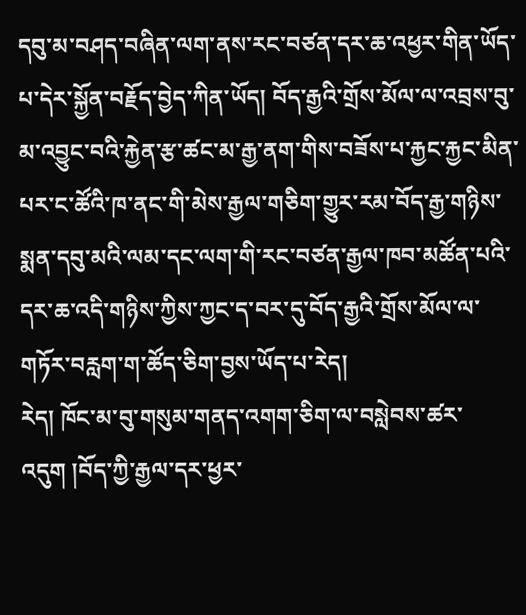དབུ་མ་བཤད་བཞིན་ལག་ནས་རང་བཙན་དར་ཆ་འཕྱར་གིན་ཡོད་པ་དེར་སྐྱོན་བརྗོད་བྱེད་ཀིན་ཡོད། བོད་རྒྱའི་གྲོས་མོལ་ལ་འབྲས་བུ་མ་འབྱུང་བའི་རྐྱེན་རྩ་ཚང་མ་རྒྱ་ནག་གིས་བཟོས་པ་རྐྱང་རྐྱང་མིན་པར་ང་ཚོའི་ཁ་ནང་གི་མེས་རྒྱལ་གཅིག་གྱུར་རམ་བོད་རྒྱ་གཉིས་སྨན་དབུ་མའི་ལམ་དང་ལག་གི་རང་བཙན་རྒྱལ་ཁབ་མཚོན་པའི་དར་ཆ་འདི་གཉིས་ཀྱིས་ཀྱང་ད་བར་དུ་བོད་རྒྱའི་གྲོས་མོལ་ལ་གཏོར་བརླག་ག་ཚོད་ཅིག་བྱས་ཡོད་པ་རེད།
རེད། ཁོང་མ་བུ་གསུམ་གནད་འགག་ཅིག་ལ་བསླེབས་ཚར་འདུག །བོད་ཀྱི་རྒྱལ་དར་ཕྱར་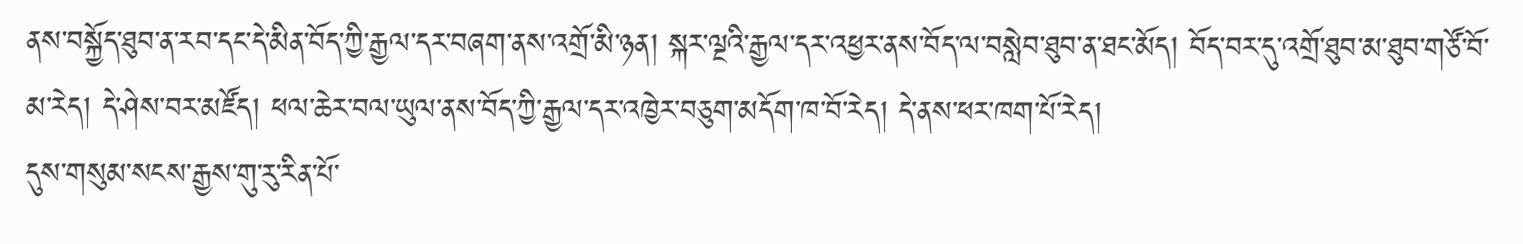ནས་བསྐྱོད་ཐུབ་ན་རབ་དང་དེ་མིན་བོད་ཀྱི་རྒྱལ་དར་བཞག་ནས་འགྲོ་མི་ཉན། སྐར་ལྔའི་རྒྱལ་དར་འཕྱར་ནས་བོད་ལ་བསླེབ་ཐུབ་ན་ཐང་མོད། བོད་བར་དུ་འགྲོ་ཐུབ་མ་ཐུབ་གཙོ་བོ་མ་རེད། དེ་ཤེས་བར་མཛོད། ཕལ་ཆེར་བལ་ཡུལ་ནས་བོད་ཀྱི་རྒྱལ་དར་འཁྱེར་བཅུག་མདོག་ཁ་བོ་རེད། དེ་ནས་ཕར་ཁག་པོ་རེད།
དུས་གསུམ་སངས་རྒྱས་གུ་རུ་རིན་པོ་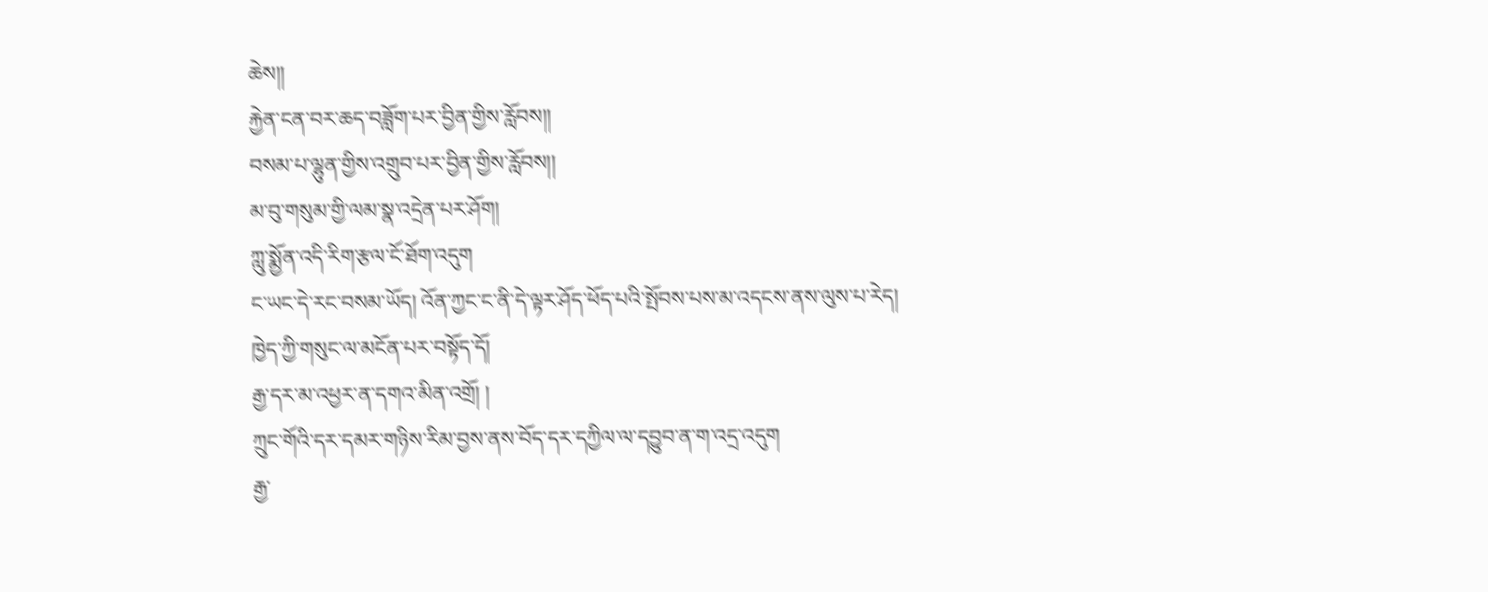ཆེས།།
རྐྱེན་ངན་བར་ཆད་བཟློག་པར་བྱིན་གྱིས་རློབས།།
བསམ་པ་ལྷུན་གྱིས་འགྲུབ་པར་བྱིན་གྱིས་རློབས།།
མ་བུ་གསུམ་གྱི་ལམ་སྣ་འདྲེན་པར་ཤོག།
ཀླུ་སྨྱོན་འདི་རིག་རྩལ་ངོ་ཐོག་འདུག
ང་ཡང་དེ་རང་བསམ་ཡོད། འོན་ཀྱང་ང་ནི་དེ་ལྟར་ཤོད་ཕོད་པའི་སྤོབས་པས་མ་འདངས་ནས་ལུས་པ་རེད།
ཁྱེད་ཀྱི་གསུང་ལ་མངོན་པར་བསྟོད་དོ།
རྒྱ་དར་མ་འཕྱར་ན་དགའ་མིན་འགྲོ། །
ཀྲུང་གོའི་དར་དམར་གཉིས་རིམ་བྱས་ནས་བོད་དར་དཀྱིལ་ལ་དབྱུབ་ན་ག་འདྲ་འདུག
རྒྱ་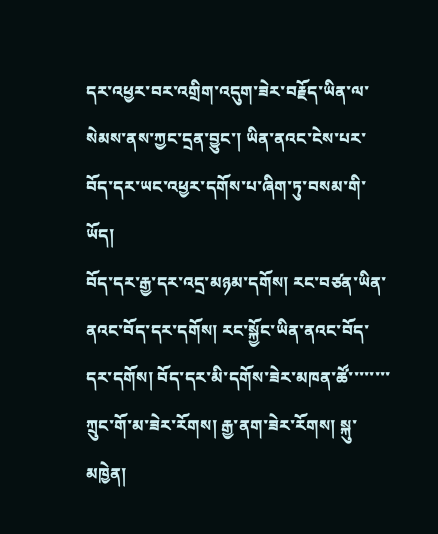དར་འཕྱར་བར་འགྲིག་འདུག་ཟེར་བརྗོད་ཡིན་ལ་སེམས་ནས་ཀྱང་དྲན་བྱུང་། ཡིན་ནའང་ངེས་པར་བོད་དར་ཡང་འཕྱར་དགོས་པ་ཞིག་ཏུ་བསམ་གི་ཡོད།
བོད་དར་རྒྱ་དར་འདྲ་མཉམ་དགོས། རང་བཙན་ཡིན་ནའང་བོད་དར་དགོས། རང་སྐྱོང་ཡིན་ནའང་བོད་དར་དགོས། བོད་དར་མི་དགོས་ཟེར་མཁན་ཚོ་་་་་་་་
ཀྲུང་གོ་མ་ཟེར་རོགས། རྒྱ་ནག་ཟེར་རོགས། སྐུ་མཁྱེན།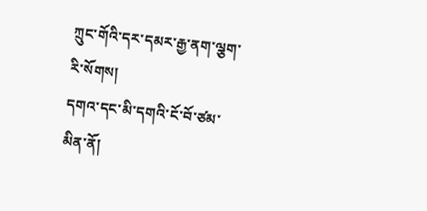ཀྲུང་གོའི་དར་དམར་རྒྱ་ནག་ལྕག་རི་སོགས།
དགའ་དང་མི་དགའི་ངོ་བོ་ཙམ་མིན་ནོ།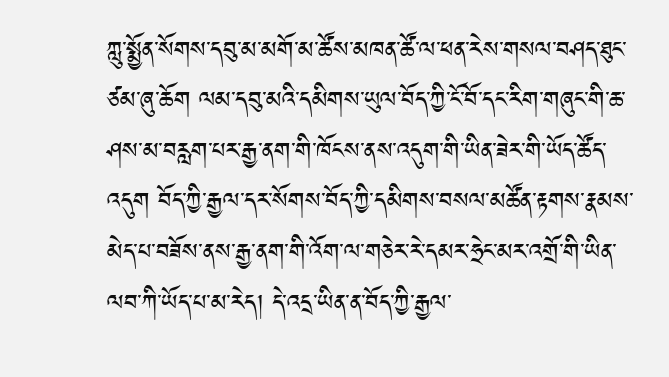ཀླུ་སྨྱོན་སོགས་དབུ་མ་མགོ་མ་ཚོས་མཁན་ཚོ་ལ་ཕན་རེས་གསལ་བཤད་ཐུང་ཙམ་ཞུ་ཆོག ལམ་དབུ་མའི་དམིགས་ཡུལ་བོད་ཀྱི་ངོ་བོ་དང་རིག་གཞུང་གི་ཆ་ཤས་མ་བརླག་པར་རྒྱ་ནག་གི་ཁོངས་ནས་འདུག་གི་ཡིན་ཟེར་གི་ཡོད་ཚོད་འདུག བོད་ཀྱི་རྒྱལ་དར་སོགས་བོད་ཀྱི་དམིགས་བསལ་མཚོན་རྟགས་རྣམས་མེད་པ་བཟོས་ནས་རྒྱ་ནག་གི་འོག་ལ་གཅེར་རེ་དམར་ཧྲེང་མར་འགྲོ་གི་ཡིན་ལབ་ཀི་ཡོད་པ་མ་རེད། དེ་འདྲ་ཡིན་ན་བོད་ཀྱི་རྒྱལ་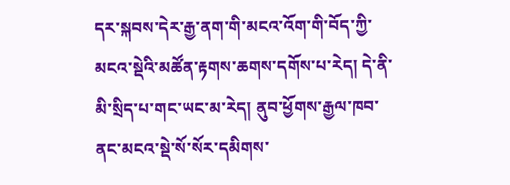དར་སྐབས་དེར་རྒྱ་ནག་གི་མངའ་འོག་གི་བོད་ཀྱི་མངའ་སྡེའི་མཚོན་རྟགས་ཆགས་དགོས་པ་རེད། དེ་ནི་མི་སྲིད་པ་གང་ཡང་མ་རེད། ནུབ་ཕྱོགས་རྒྱལ་ཁབ་ནང་མངའ་སྡེ་སོ་སོར་དམིགས་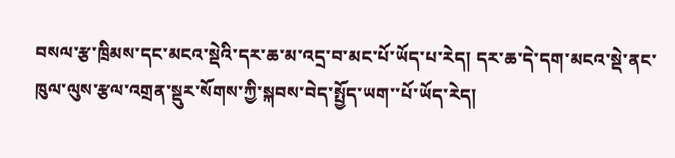བསལ་རྩ་ཁྲིམས་དང་མངའ་སྡེའི་དར་ཆ་མ་འདྲ་བ་མང་པོ་ཡོད་པ་རེད། དར་ཆ་དེ་དག་མངའ་སྡེ་ནང་ཁུལ་ལུས་རྩལ་འགྲན་སྡུར་སོགས་ཀྱི་སྐབས་བེད་སྤྱོད་ཡག་་པོ་ཡོད་རེད།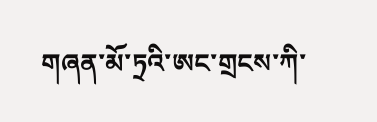གཞན་མོ་ཏྲའི་ཨང་གྲངས་ཀི་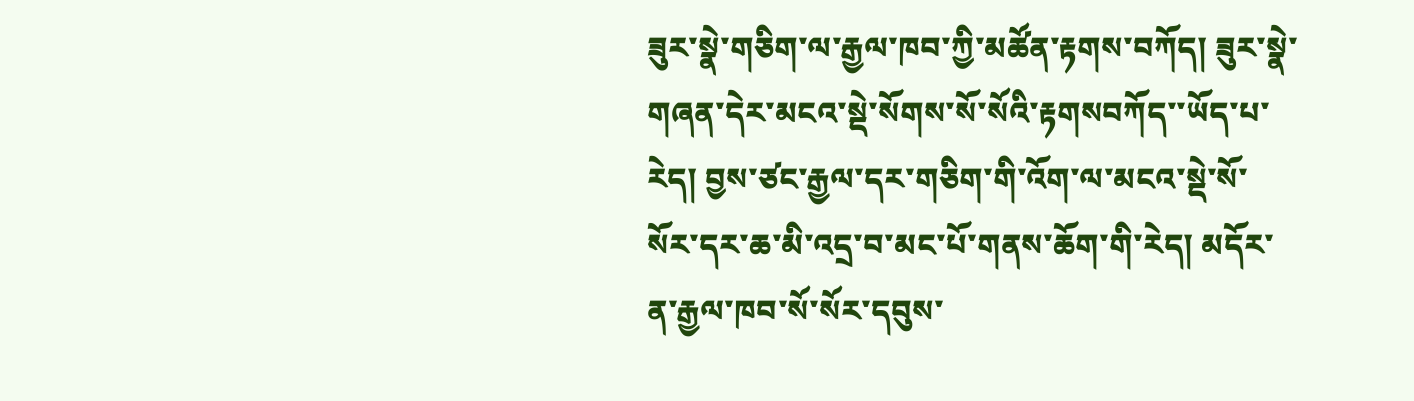ཟུར་སྣེ་གཅིག་ལ་རྒྱལ་ཁབ་ཀྱི་མཚོན་རྟགས་བཀོད། ཟུར་སྣེ་གཞན་དེར་མངའ་སྡེ་སོགས་སོ་སོའི་རྟགསབཀོད་་ཡོད་པ་རེད། བྱས་ཙང་རྒྱལ་དར་གཅིག་གི་འོག་ལ་མངའ་སྡེ་སོ་སོར་དར་ཆ་མི་འདྲ་བ་མང་པོ་གནས་ཆོག་གི་རེད། མདོར་ན་རྒྱལ་ཁབ་སོ་སོར་དབུས་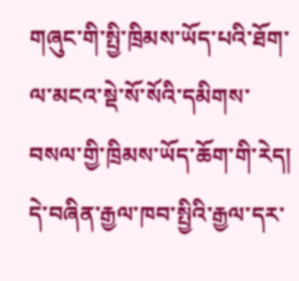གཞུང་གི་སྤྱི་ཁྲིམས་ཡོད་པའི་ཐོག་ལ་མངའ་སྡེ་སོ་སོའི་དམིགས་བསལ་གྱི་ཁྲིམས་ཡོད་ཆོག་གི་རེད། དེ་བཞིན་རྒྱལ་ཁབ་སྤྱིའི་རྒྱལ་དར་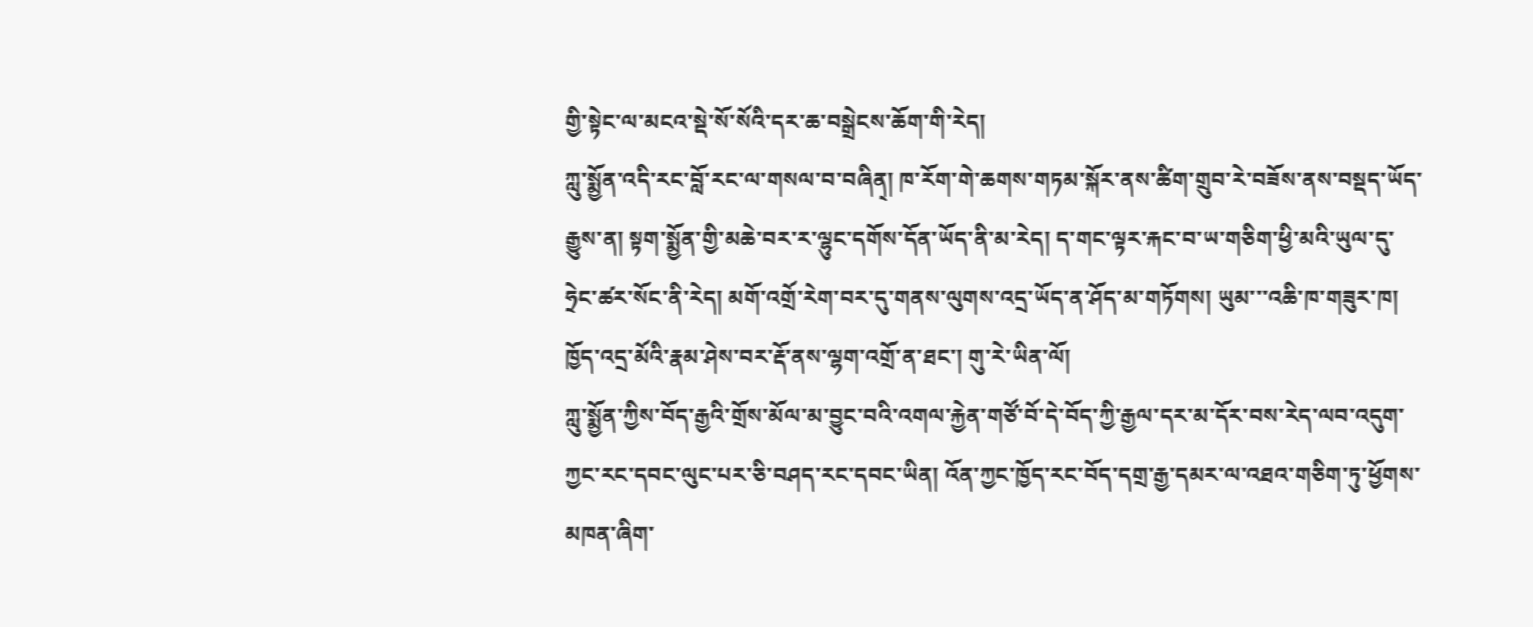གྱི་སྟེང་ལ་མངའ་སྡེ་སོ་སོའི་དར་ཆ་བསྒྲེངས་ཆོག་གི་རེད།
ཀླུ་སྨྱོན་འདི་རང་བློ་རང་ལ་གསལ་བ་བཞིན྄། ཁ་རོག་གེ་ཆགས་གཏམ་སྐོར་ནས་ཚིག་གྲུབ་རེ་བཟོས་ནས་བསྡད་ཡོད་རྒྱུས་ན། སྟག་སྨྱོན་གྱི་མཆེ་བར་ར་ལྷུང་དགོས་དོན་ཡོད་ནི་མ་རེད། ད་གང་ལྟར་རྐང་བ་ཡ་གཅིག་ཕྱི་མའི་ཡུལ་དུ་ཧྲེང་ཚར་སོང་ནི་རེད། མགོ་འགྲོ་རེག་བར་དུ་གནས་ལུགས་འདྲ་ཡོད་ན་ཤོད་མ་གཏོགས། ཡུམ་་་འཆི་ཁ་གཟུར་ཁ། ཁྱོད་འདྲ་མོའི་རྣམ་ཤེས་བར་རྡོ་ནས་ལྷག་འགྲོ་ན་ཐང་། གུ་རེ་ཡིན་ལོ།
ཀླུ་སྨྱོན་ཀྱིས་བོད་རྒྱའི་གྲོས་མོལ་མ་བྱུང་བའི་འགལ་རྐྱེན་གཙོ་བོ་དེ་བོད་ཀྱི་རྒྱལ་དར་མ་དོར་བས་རེད་ལབ་འདུག་ཀྱང་རང་དབང་ལུང་པར་ཅི་བཤད་རང་དབང་ཡིན། འོན་ཀྱང་ཁྱོད་རང་བོད་དགྲ་རྒྱ་དམར་ལ་འཐའ་གཅིག་ཏུ་ཕྱོགས་མཁན་ཞིག་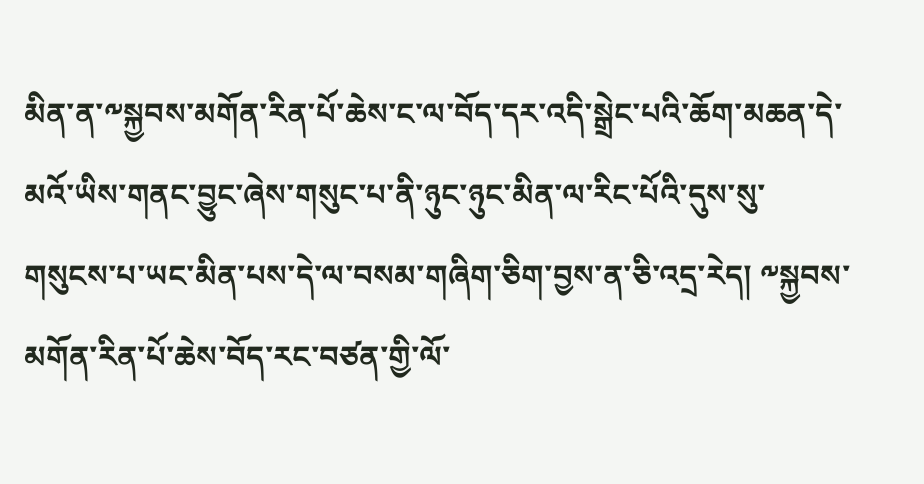མིན་ན་༸སྐྱབས་མགོན་རིན་པོ་ཆེས་ང་ལ་བོད་དར་འདི་སྒྲེང་པའི་ཆོག་མཆན་དེ་མའོ་ཡིས་གནང་བྱུང་ཞེས་གསུང་པ་ནི་ཉུང་ཉུང་མིན་ལ་རིང་པོའི་དུས་སུ་གསུངས་པ་ཡང་མིན་པས་དེ་ལ་བསམ་གཞིག་ཅིག་བྱས་ན་ཅི་འདྲ་རེད། ༸སྐྱབས་མགོན་རིན་པོ་ཆེས་བོད་རང་བཙན་གྱི་ལོ་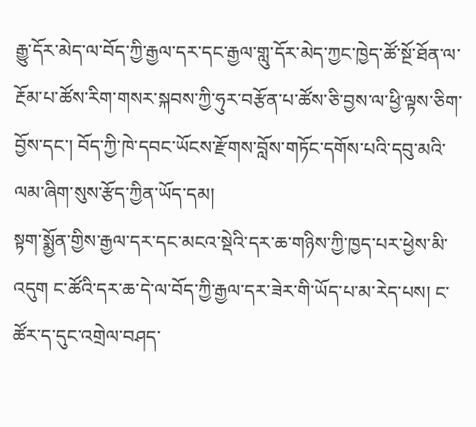རྒྱུ་དོར་མེད་ལ་བོད་ཀྱི་རྒྱལ་དར་དང་རྒྱལ་གླུ་དོར་མེད་ཀྱང་ཁྱེད་ཚོ་སྔོ་ཐོན་ལ་རྔོམ་པ་ཚོས་རིག་གསར་སྐབས་ཀྱི་ཧུར་བརྩོན་པ་ཚོས་ཅི་བྱས་ལ་ཕྱི་ལྟས་ཅིག་བྱོས་དང་། བོད་ཀྱི་ཁེ་དབང་ཡོངས་རྫོགས་བློས་གཏོང་དགོས་པའི་དབུ་མའི་ལམ་ཞིག་སུས་རྩོད་ཀྱིན་ཡོད་དམ།
སྟག་སྨྱོན་གྱིས་རྒྱལ་དར་དང་མངའ་སྡེའི་དར་ཆ་གཉིས་ཀྱི་ཁྱད་པར་ཕྱེས་མི་འདུག ང་ཚོའི་དར་ཆ་དེ་ལ་བོད་ཀྱི་རྒྱལ་དར་ཟེར་གི་ཡོད་པ་མ་རེད་པས། ང་ཚོར་ད་དུང་འགྲེལ་བཤད་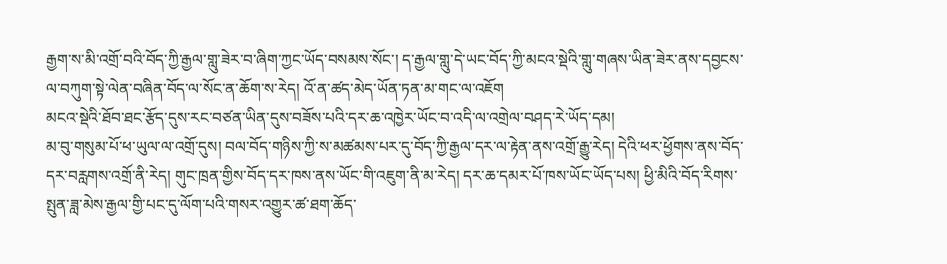རྒྱག་ས་མི་འགྲོ་བའི་བོད་ཀྱི་རྒྱལ་གླུ་ཟེར་བ་ཞིག་ཀྱང་ཡོད་བསམས་སོང་། ད་རྒྱལ་གླུ་དེ་ཡང་བོད་ཀྱི་མངའ་སྡེའི་གླུ་གཞས་ཡིན་ཟེར་ནས་དབྱངས་ལ་བཀུག་སྟེ་ལེན་བཞིན་བོད་ལ་སོང་ན་ཆོག་ས་རེད། འོ་ན་ཚད་མེད་ཡོན་ཏན་མ་གང་ལ་འཇོག
མངའ་སྡེའི་ཐོབ་ཐང་རྩོད་དུས་རང་བཙན་ཡིན་དུས་བཟོས་པའི་དར་ཆ་འཁྱེར་ཡོང་བ་འདི་ལ་འགྲེལ་བཤད་རེ་ཡོད་དམ།
མ་བུ་གསུམ་པོ་ཕ་ཡུལ་ལ་འགྲོ་དུས། བལ་བོད་གཉིས་ཀྱི་ས་མཚམས་པར་དུ་བོད་ཀྱི་རྒྱལ་དར་ལ་རྟེན་ནས་འགྲོ་རྒྱུ་རེད། དེའི་ཕར་ཕྱོགས་ནས་བོད་དར་བརླགས་འགྲོ་ནི་རེད། གུང་ཁྲན་གྱིས་བོད་དར་ཁས་ནས་ཡོང་གི་འཇུག་ནི་མ་རེད། དར་ཆ་དམར་པོ་ཁས་ཡོང་ཡོད་པས། ཕྱི་མིའི་བོད་རིགས་སྤུན་ཟླ་མེས་རྒྱལ་གྱི་པང་དུ་ལོག་པའི་གསར་འགྱུར་ཚ་ཐག་ཆོད་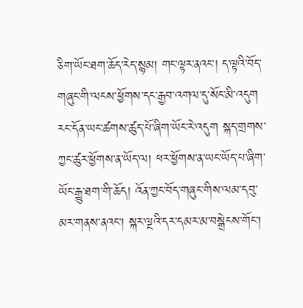ཅིག་ཡོང་ཐག་ཆོད་རེད་སྙམ། གང་ལྟར་ནའང་། ད་ལྟའི་བོད་གཞུང་གི་ལངས་ཕྱོགས་དང་རྒྱབ་འགལ་དུ་སོང་མི་འདུག རང་དོན་ཡང་ཚགས་ཚུད་པོ་ཞིག་ཡོང་རེ་འདུག སྐད་གྲགས་ཀྱང་ཚུར་ཕྱོགས་ན་ཡོད་ལ། ཕར་ཕྱོགས་ན་ཡང་ཡོད་པ་ཞིག་ཡོང་རྒྱུ་ཐག་གི་ཆོད། འོན་ཀྱང་བོད་གཞུང་གིས་ལམ་དབུ་མར་གནས་ནའང་། སྐར་ལྔའི་དར་དམར་མ་བསྒྲེངས་གོང་།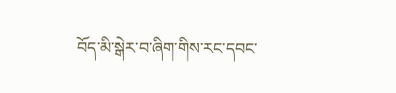བོད་མི་སྒེར་བ་ཞིག་གིས་རང་དབང་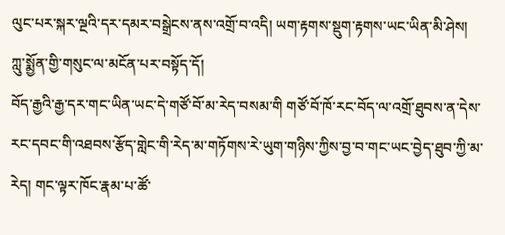ལུང་པར་སྐར་ལྔའི་དར་དམར་བསྒྲེངས་ནས་འགྲོ་བ་འདི། ཡག་རྟགས་སྡུག་རྟགས་ཡང་ཡིན་མི་ཤེས།
ཀླུ་སྨྱོན་གྱི་གསུང་ལ་མངོན་པར་བསྟོད་དོ།
བོད་རྒྱའི་རྒྱ་དར་གང་ཡིན་ཡང་དེ་གཙོ་བོ་མ་རེད་བསམ་གི གཙོ་བོ་ཁོ་རང་བོད་ལ་འགྲོ་ཐུབས་ན་དེས་རང་དབང་གི་འཐབས་རྩོད་གླེང་གི་རེད་མ་གཏོགས་རེ་ཡུག་གཉིས་ཀྱིས་བྱ་བ་གང་ཡང་བྱེད་ཐུབ་ཀྱི་མ་རེད། གང་ལྟར་ཁོང་རྣམ་པ་ཚོ་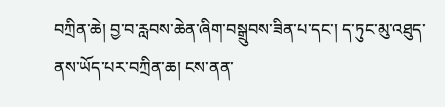བཀྲིན་ཆེ། བྱ་བ་རླབས་ཆེན་ཞིག་བསྒྲུབས་ཟིན་པ་དང་། ད་ཏུང་མུ་འཐུད་ནས་ཡོད་པར་བཀྲིན་ཆ། ངས་ནན་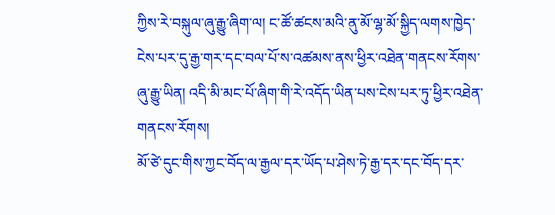ཀྱིས་རེ་བསྐུལ་ཞུ་རྒྱུ་ཞིག་ལ། ང་ཚོ་ཚངས་མའི་ནུ་མོ་ལྷ་མོ་སྐྱིད་ལགས་ཁྱེད་ངེས་པར་དུ་རྒྱ་གར་དང་བལ་པོ་ས་འཚམས་ནས་ཕྱིར་འཐེན་གནངས་རོགས་ཞུ་རྒྱུ་ཡིན། འདི་མི་མང་པོ་ཞིག་གི་རེ་འདོད་ཡིན་པས་ངེས་པར་ཏུ་ཕྱིར་འཐེན་གནངས་རོགས།
མོ་ཙེ་དུང་གིས་ཀྱང་བོད་ལ་རྒྱལ་དར་ཡོད་པ་ཤེས་ཏེ་རྒྱ་དར་དང་བོད་དར་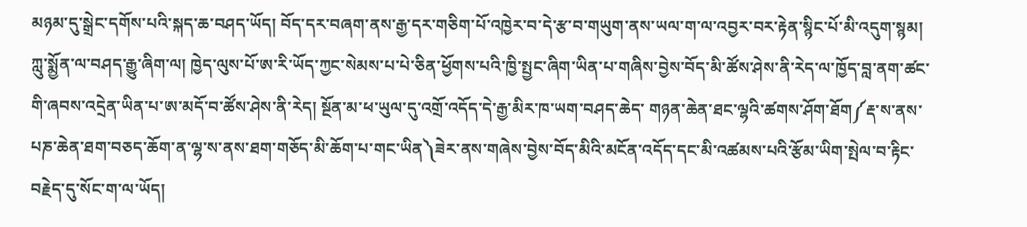མཉམ་དུ་སྒྲེང་དགོས་པའི་སྐད་ཆ་བཤད་ཡོད། བོད་དར་བཞག་ནས་རྒྱ་དར་གཅིག་པོ་འཁྱེར་བ་དེ་རྩ་བ་གཡུག་ནས་ཡལ་ག་ལ་འབྱར་བར་རྟེན་སྙིང་པོ་མི་འདུག་སྙམ། ཀླུ་སྨྱོན་ལ་བཤད་རྒྱུ་ཞིག་ལ། ཁྱེད་ལུས་པོ་ཨ་རི་ཡོད་ཀྱང་སེམས་པ་པེ་ཅིན་ཕྱོགས་པའི་ཁྱི་སྤྱང་ཞིག་ཡིན་པ་གཞིས་བྱེས་བོད་མི་ཚོས་ཤེས་ནི་རེད་ལ་ཁྱོད་བླ་ནག་ཚང་གི་ཞབས་འདྲེན་ཡིན་པ་ཨ་མདོ་བ་ཚོས་ཤེས་ནི་རེད། སྔོན་མ་ཕ་ཡུལ་དུ་འགྲོ་འདོད་དེ་རྒྱ་མིར་ཁ་ཡག་བཤད་ཆེད་ གཉན་ཆེན་ཐང་ལྷའི་ཚགས་ཤོག་ཐོག༼རྡ་ས་ནས་པཎ་ཆེན་ཐག་བཅད་ཆོག་ན་ལྷ་ས་ནས་ཐག་གཅོད་མི་ཆོག་པ་གང་ཡིན༽ཟེར་ནས་གཞེས་བྱེས་བོད་མིའི་མངོན་འདོད་དང་མི་འཚམས་པའི་རྩོམ་ཡིག་སྤེལ་བ་རྟིང་བརྗེད་དུ་སོང་ག་ལ་ཡོད།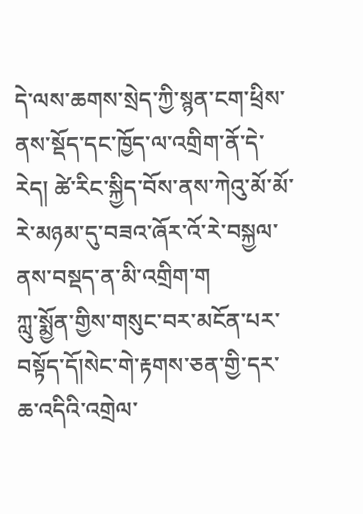དེ་ལས་ཆགས་སྲེད་ཀྱི་སྙན་ངག་ཕྲིས་ནས་སྡོད་དང་ཁྱོད་ལ་འགྲིག་ནོ་དེ་རེད། ཚེ་རིང་སྐྱིད་བོས་ནས་ཀེའུ་མོ་མོ་རེ་མཉམ་དུ་བཟའ་ཞོར་འོ་རེ་བསྐྱལ་ནས་བསྡད་ན་མི་འགྲིག་ག
ཀླུ་སྨྱོན་གྱིས་གསུང་བར་མངོན་པར་བསྟོད་དོ།སེང་གེ་རྟགས་ཅན་གྱི་དར་ཆ་འདིའི་འགྲེལ་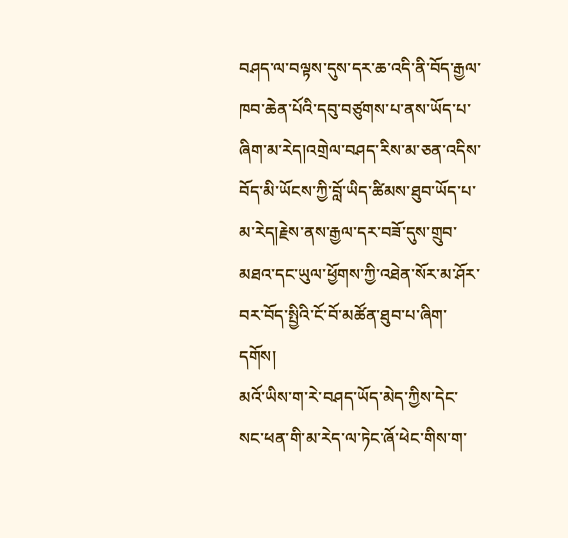བཤད་ལ་བལྟས་དུས་དར་ཆ་འདི་ནི་བོད་རྒྱལ་ཁབ་ཆེན་པོའི་དབུ་བཙུགས་པ་ནས་ཡོད་པ་ཞིག་མ་རེད།འགྲེལ་བཤད་རིས་མ་ཅན་འདིས་བོད་མི་ཡོངས་ཀྱི་བློ་ཡིད་ཚིམས་ཐུབ་ཡོད་པ་མ་རེད།རྗེས་ནས་རྒྱལ་དར་བཟོ་དུས་གྲུབ་མཐའ་དང་ཡུལ་ཕྱོགས་ཀྱི་འཐེན་སོར་མ་ཤོར་བར་བོད་སྤྱིའི་ངོ་བོ་མཚོན་ཐུབ་པ་ཞིག་དགོས།
མའོ་ཡིས་ག་རེ་བཤད་ཡོད་མེད་ཀྱིས་དེང་སང་ཕན་གི་མ་རེད་ལ་ཏེང་ཞོ་ཕེང་གིས་ག་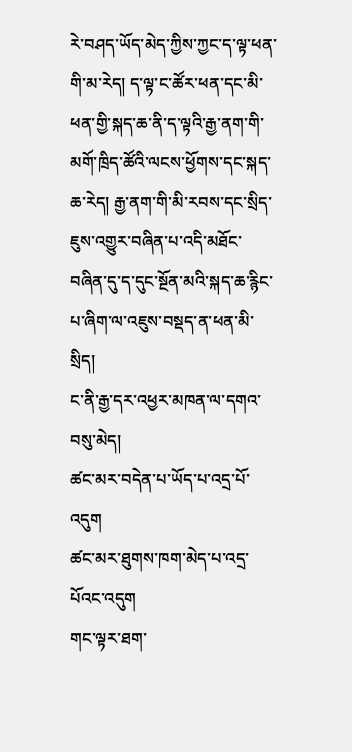རེ་བཤད་ཡོད་མེད་ཀྱིས་ཀྱང་ད་ལྟ་ཕན་གི་མ་རེད། ད་ལྟ་ང་ཚོར་ཕན་དང་མི་ཕན་གྱི་སྐད་ཆ་ནི་ད་ལྟའི་རྒྱ་ནག་གི་མགོ་ཁྲིད་ཚོའི་ལངས་ཕྱོགས་དང་སྐད་ཆ་རེད། རྒྱ་ནག་གི་མི་རབས་དང་སྲིད་ཇུས་འགྱུར་བཞིན་པ་འདི་མཐོང་བཞིན་དུ་ད་དུང་སྔོན་མའི་སྐད་ཆ་རྙིང་པ་ཞིག་ལ་འཇུས་བསྡད་ན་ཕན་མི་སྲིད།
ང་ནི་རྒྱ་དར་འཕྱར་མཁན་ལ་དགའ་བསུ་མེད།
ཚང་མར་བདེན་པ་ཡོད་པ་འདྲ་པོ་འདུག
ཚང་མར་ཐུགས་ཁག་མེད་པ་འདྲ་པོའང་འདུག
གང་ལྟར་ཐག་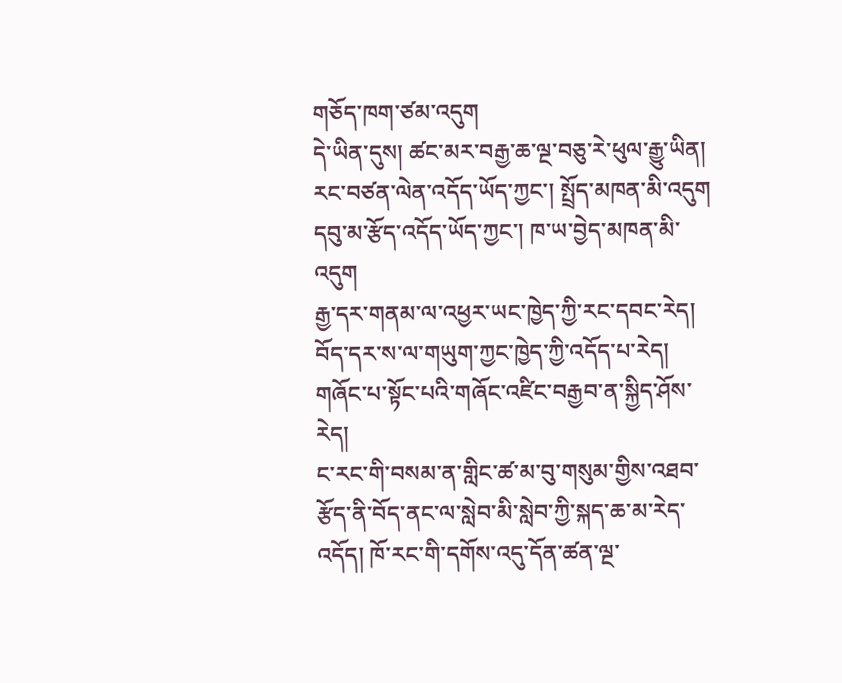གཅོད་ཁག་ཙམ་འདུག
དེ་ཡིན་དུས། ཚང་མར་བརྒྱ་ཆ་ལྔ་བཅུ་རེ་ཕུལ་རྒྱུ་ཡིན།
རང་བཙན་ལེན་འདོད་ཡོད་ཀྱང་། སྤྲོད་མཁན་མི་འདུག
དབུ་མ་རྩོད་འདོད་ཡོད་ཀྱང་། ཁ་ཡ་བྱེད་མཁན་མི་འདུག
རྒྱ་དར་གནམ་ལ་འཕྱར་ཡང་ཁྱེད་ཀྱི་རང་དབང་རེད།
བོད་དར་ས་ལ་གཡུག་ཀྱང་ཁྱེད་ཀྱི་འདོད་པ་རེད།
གཞོང་པ་སྟོང་པའི་གཞོང་འཛིང་བརྒྱབ་ན་སྐྱིད་ཤོས་རེད།
ང་རང་གི་བསམ་ན་གླིང་ཚ་མ་བུ་གསུམ་གྱིས་འཐབ་རྩོད་ནི་བོད་ནང་ལ་སླེབ་མི་སླེབ་ཀྱི་སྐད་ཆ་མ་རེད་འདོད། ཁོ་རང་གི་དགོས་འདུ་དོན་ཚན་ལྔ་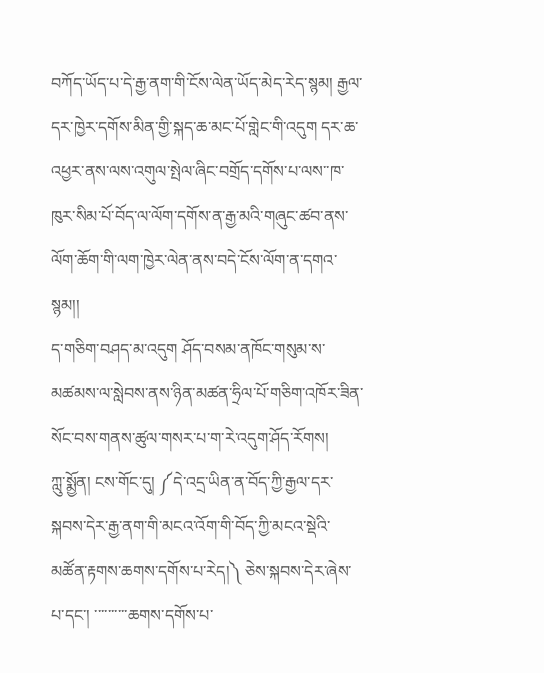བཀོད་ཡོད་པ་དེ་རྒྱ་ནག་གི་ངོས་ལེན་ཡོད་མེད་རེད་སྙམ། རྒྱལ་དར་ཁྱེར་དགོས་མིན་གྱི་སྐད་ཆ་མང་པོ་གླེང་གི་འདུག དར་ཆ་འཕྱར་ནས་ལས་འགུལ་སྤེལ་ཞིང་བགྲོད་དགོས་པ་ལས་་ཁ་ཁུར་སིམ་པོ་བོད་ལ་ལོག་དགོས་ན་རྒྱ་མའི་གཞུང་ཚབ་ནས་ལོག་ཆོག་གི་ལག་ཁྱེར་ལེན་ནས་བདེ་ངོས་ལོག་ན་དགའ་སྙམ།།
ད་གཅིག་བཤད་མ་འདུག ཤོད་བསམ་ནཁོང་གསུམ་ས་མཚམས་ལ་སླེབས་ནས་ཉིན་མཚན་ཧྲིལ་པོ་གཅིག་འཁོར་ཟིན་སོང་བས་གནས་ཚུལ་གསར་པ་ག་རེ་འདུག་ཤོད་རོགས།
ཀླུ་སྨྱོན། ངས་གོང་དུ། ༼དེ་འདྲ་ཡིན་ན་བོད་ཀྱི་རྒྱལ་དར་སྐབས་དེར་རྒྱ་ནག་གི་མངའ་འོག་གི་བོད་ཀྱི་མངའ་སྡེའི་མཚོན་རྟགས་ཆགས་དགོས་པ་རེད།༽ ཅེས་སྐབས་དེར་ཞེས་པ་དང་། ་་་་་་་་་་ཆགས་དགོས་པ་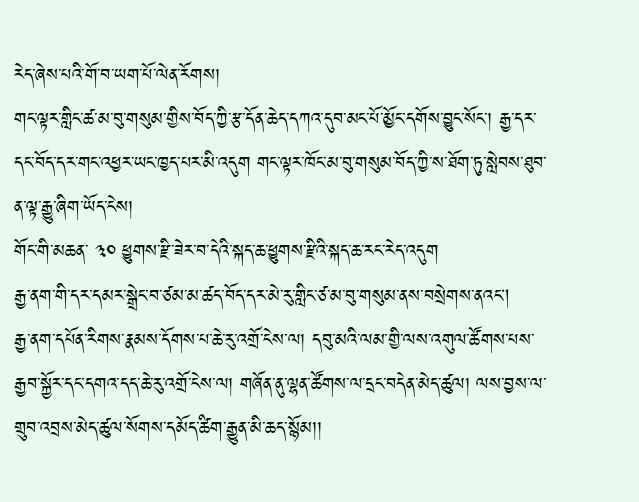རེད་ཞེས་པའི་གོ་བ་ཡག་པོ་ལེན་རོགས།
གང་ལྟར་གླིང་ཚ་མ་བུ་གསུམ་གྱིས་བོད་ཀྱི་རྩ་དོན་ཆེད་དཀའ་དུབ་མང་པོ་མྱོང་དགོས་བྱུང་སོང་། རྒྱ་དར་དང་བོད་དར་གང་འཕྱར་ཡང་ཁྱད་པར་མི་འདུག གང་ལྟར་ཁོང་མ་བུ་གསུམ་བོད་ཀྱི་ས་ཐོག་ཏུ་སླེབས་ཐུབ་ན་ལྟ་རྒྱུ་ཞིག་ཡོད་ངེས།
གོང་གི་མཆན་ ༣༠ ཕྱུགས་རྫི་ཟེར་བ་དེའི་སྐད་ཆ་ཕྱུགས་རྫིའི་སྐད་ཆ་རང་རེད་འདུག
རྒྱ་ནག་གི་དར་དམར་སྒྲེང་བ་ཙམ་མ་ཚད་བོད་དར་མེ་རུ་གླིང་ཙ་མ་བུ་གསུམ་ནས་བསྲེགས་ནའང།
རྒྱ་ནག་དཔོན་རིགས་རྣམས་དོགས་པ་ཆེ་རུ་འགྲོ་ངེས་ལ། དབུ་མའི་ལམ་གྱི་ལས་འགུལ་ཚོགས་པས་རྒྱབ་སྐྱོར་དང་དགའ་དད་ཆེ་རུ་འགྲོ་ངེས་ལ། གཞོན་ནུ་ལྷན་ཚོགས་ལ་དྲང་བདེན་མེད་ཚུལ། ལས་བྱས་ལ་གྲུབ་འབྲས་མེད་ཚུལ་སོགས་དམོད་ཚིག་རྒྱུན་མི་ཆད་སྙོམ།།